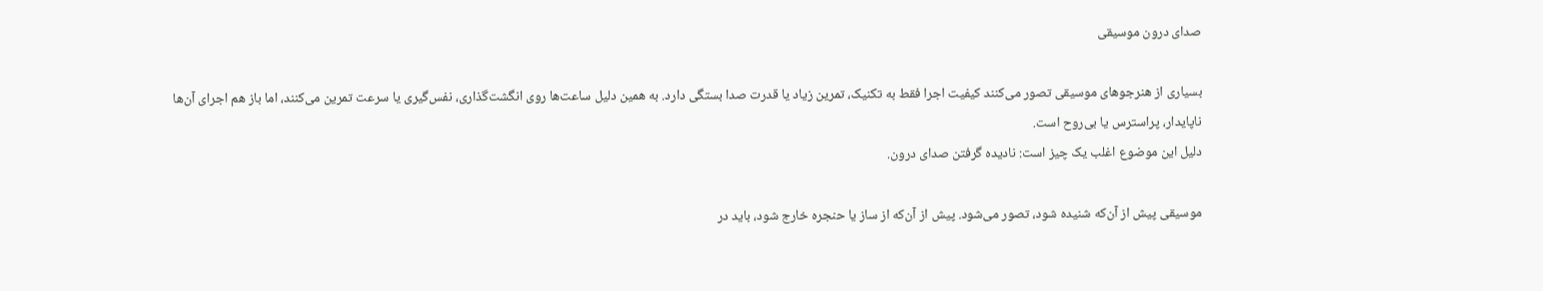صدای درون موسیقی

بسیاری از هنرجوهای موسیقی تصور می‌کنند کیفیت اجرا فقط به تکنیک، تمرین زیاد یا قدرت صدا بستگی دارد. به همین دلیل ساعت‌ها روی انگشت‌گذاری، نفس‌گیری یا سرعت تمرین می‌کنند، اما باز هم اجرای آن‌ها ناپایدار، پراسترس یا بی‌روح است.
دلیل این موضوع اغلب یک چیز است: نادیده گرفتن صدای درون.

موسیقی پیش از آن‌که شنیده شود، تصور می‌شود. پیش از آن‌که از ساز یا حنجره خارج شود، باید در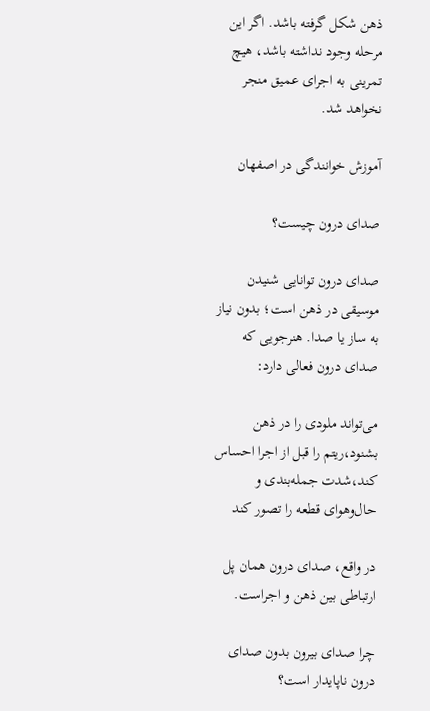ذهن شکل گرفته باشد. اگر این مرحله وجود نداشته باشد، هیچ تمرینی به اجرای عمیق منجر نخواهد شد.

آموزش خوانندگی در اصفهان

صدای درون چیست؟

صدای درون توانایی شنیدن موسیقی در ذهن است؛ بدون نیاز به ساز یا صدا. هنرجویی که صدای درون فعالی دارد:

می‌تواند ملودی را در ذهن بشنود،ریتم را قبل از اجرا احساس کند،شدت جمله‌بندی و حال‌وهوای قطعه را تصور کند

در واقع، صدای درون همان پل ارتباطی بین ذهن و اجراست.

چرا صدای بیرون بدون صدای درون ناپایدار است؟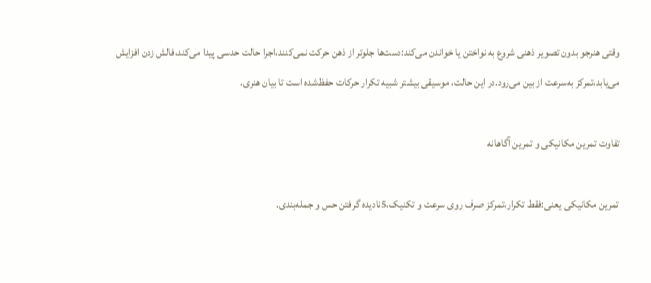وقتی هنرجو بدون تصویر ذهنی شروع به نواختن یا خواندن می‌کند:دست‌ها جلوتر از ذهن حرکت نمی‌کنند،اجرا حالت حدسی پیدا می‌کند،فالش زدن افزایش می‌یابد،تمرکز به‌سرعت از بین می‌رود.در این حالت، موسیقی بیشتر شبیه تکرار حرکات حفظ‌شده است تا بیان هنری.

تفاوت تمرین مکانیکی و تمرین آگاهانه

تمرین مکانیکی یعنی:فقط تکرار،تمرکز صرف روی سرعت و تکنیک،5نادیده گرفتن حس و جمله‌بندی.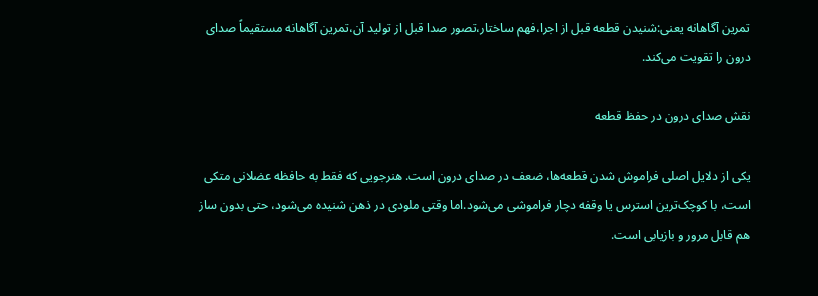تمرین آگاهانه یعنی:شنیدن قطعه قبل از اجرا،فهم ساختار،تصور صدا قبل از تولید آن،تمرین آگاهانه مستقیماً صدای درون را تقویت می‌کند.

نقش صدای درون در حفظ قطعه

یکی از دلایل اصلی فراموش شدن قطعه‌ها، ضعف در صدای درون است. هنرجویی که فقط به حافظه عضلانی متکی است، با کوچک‌ترین استرس یا وقفه دچار فراموشی می‌شود.اما وقتی ملودی در ذهن شنیده می‌شود، حتی بدون ساز هم قابل مرور و بازیابی است.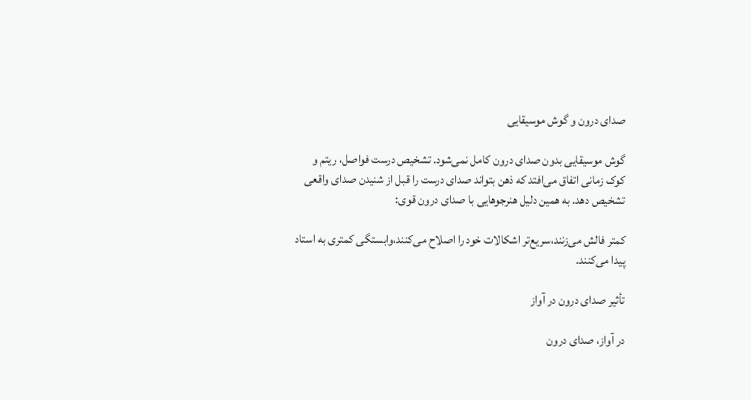صدای درون و گوش موسیقایی

گوش موسیقایی بدون صدای درون کامل نمی‌شود. تشخیص درست فواصل، ریتم و کوک زمانی اتفاق می‌افتد که ذهن بتواند صدای درست را قبل از شنیدن صدای واقعی تشخیص دهد. به همین دلیل هنرجوهایی با صدای درون قوی:

کمتر فالش می‌زنند،سریع‌تر اشکالات خود را اصلاح می‌کنند،وابستگی کمتری به استاد پیدا می‌کنند.

تأثیر صدای درون در آواز

در آواز، صدای درون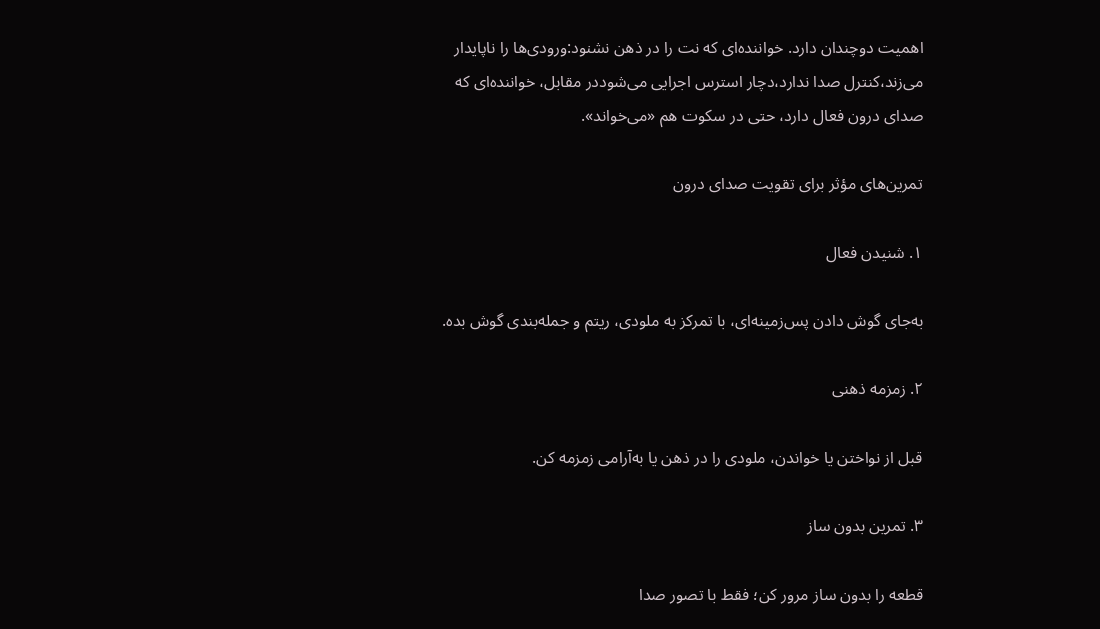اهمیت دوچندان دارد. خواننده‌ای که نت را در ذهن نشنود:ورودی‌ها را ناپایدار می‌زند،کنترل صدا ندارد،دچار استرس اجرایی می‌شوددر مقابل، خواننده‌ای که صدای درون فعال دارد، حتی در سکوت هم «می‌خواند».

تمرین‌های مؤثر برای تقویت صدای درون

۱. شنیدن فعال

به‌جای گوش دادن پس‌زمینه‌ای، با تمرکز به ملودی، ریتم و جمله‌بندی گوش بده.

۲. زمزمه ذهنی

قبل از نواختن یا خواندن، ملودی را در ذهن یا به‌آرامی زمزمه کن.

۳. تمرین بدون ساز

قطعه را بدون ساز مرور کن؛ فقط با تصور صدا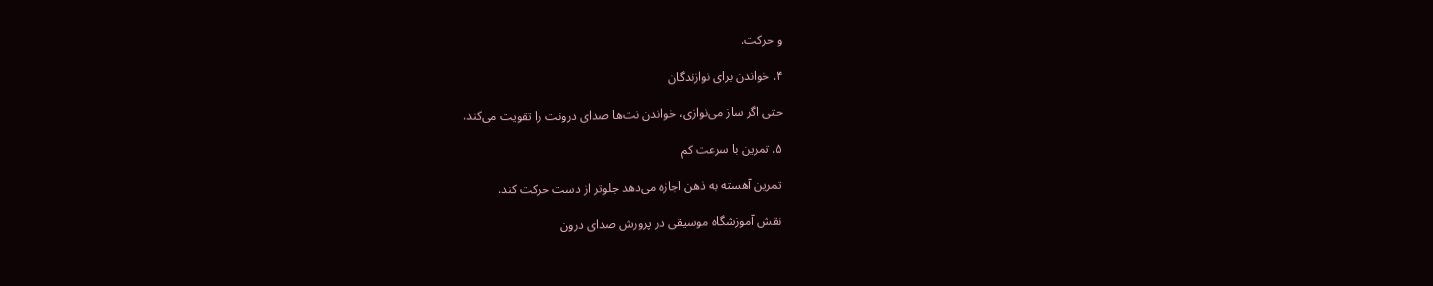و حرکت.

۴. خواندن برای نوازندگان

حتی اگر ساز می‌نوازی، خواندن نت‌ها صدای درونت را تقویت می‌کند.

۵. تمرین با سرعت کم

تمرین آهسته به ذهن اجازه می‌دهد جلوتر از دست حرکت کند.

نقش آموزشگاه موسیقی در پرورش صدای درون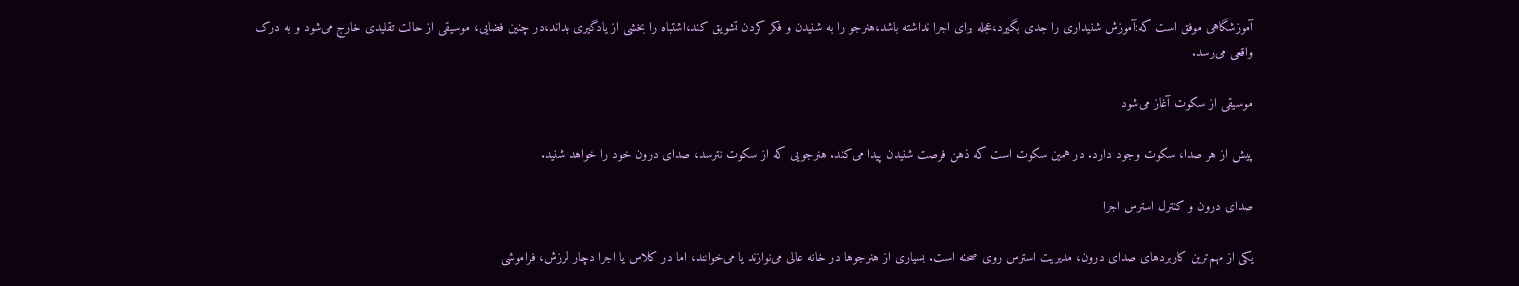آموزشگاهی موفق است که:آموزش شنیداری را جدی بگیرد،عجله برای اجرا نداشته باشد،هنرجو را به شنیدن و فکر کردن تشویق کند،اشتباه را بخشی از یادگیری بداند،در چنین فضایی، موسیقی از حالت تقلیدی خارج می‌شود و به درک واقعی می‌رسد.

موسیقی از سکوت آغاز می‌شود

پیش از هر صدا، سکوت وجود دارد. در همین سکوت است که ذهن فرصت شنیدن پیدا می‌کند. هنرجویی که از سکوت نترسد، صدای درون خود را خواهد شنید.

صدای درون و کنترل استرس اجرا

یکی از مهم‌ترین کاربردهای صدای درون، مدیریت استرس روی صحنه است. بسیاری از هنرجوها در خانه عالی می‌نوازند یا می‌خوانند، اما در کلاس یا اجرا دچار لرزش، فراموشی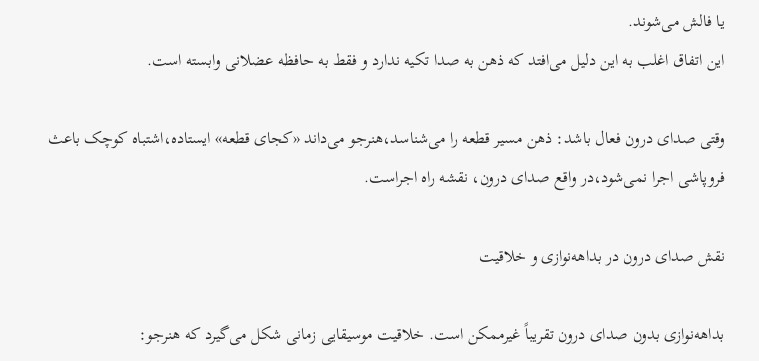یا فالش می‌شوند.
این اتفاق اغلب به این دلیل می‌افتد که ذهن به صدا تکیه ندارد و فقط به حافظه عضلانی وابسته است.

وقتی صدای درون فعال باشد: ذهن مسیر قطعه را می‌شناسد،هنرجو می‌داند «کجای قطعه» ایستاده،اشتباه کوچک باعث فروپاشی اجرا نمی‌شود،در واقع صدای درون، نقشه راه اجراست.

نقش صدای درون در بداهه‌نوازی و خلاقیت

بداهه‌نوازی بدون صدای درون تقریباً غیرممکن است. خلاقیت موسیقایی زمانی شکل می‌گیرد که هنرجو: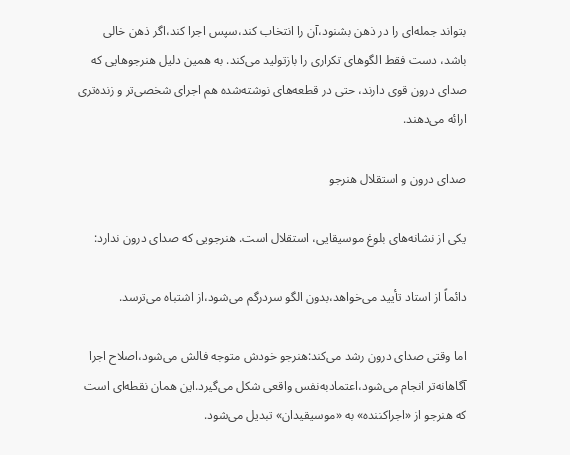بتواند جمله‌ای را در ذهن بشنود،آن را انتخاب کند،سپس اجرا کند،اگر ذهن خالی باشد، دست فقط الگوهای تکراری را بازتولید می‌کند. به همین دلیل هنرجوهایی که صدای درون قوی دارند، حتی در قطعه‌های نوشته‌شده هم اجرای شخصی‌تر و زنده‌تری ارائه می‌دهند.

صدای درون و استقلال هنرجو

یکی از نشانه‌های بلوغ موسیقایی، استقلال است. هنرجویی که صدای درون ندارد:

دائماً از استاد تأیید می‌خواهد،بدون الگو سردرگم می‌شود،از اشتباه می‌ترسد.

اما وقتی صدای درون رشد می‌کند:هنرجو خودش متوجه فالش می‌شود،اصلاح اجرا آگاهانه‌تر انجام می‌شود،اعتمادبه‌نفس واقعی شکل می‌گیرد.این همان نقطه‌ای است که هنرجو از «اجراکننده» به «موسیقیدان» تبدیل می‌شود.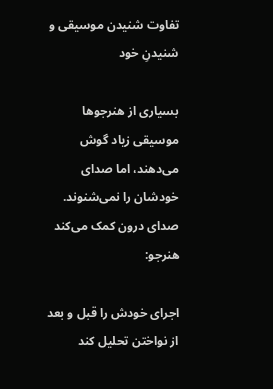تفاوت شنیدن موسیقی و شنیدنِ خود

بسیاری از هنرجوها موسیقی زیاد گوش می‌دهند، اما صدای خودشان را نمی‌شنوند. صدای درون کمک می‌کند هنرجو:

اجرای خودش را قبل و بعد از نواختن تحلیل کند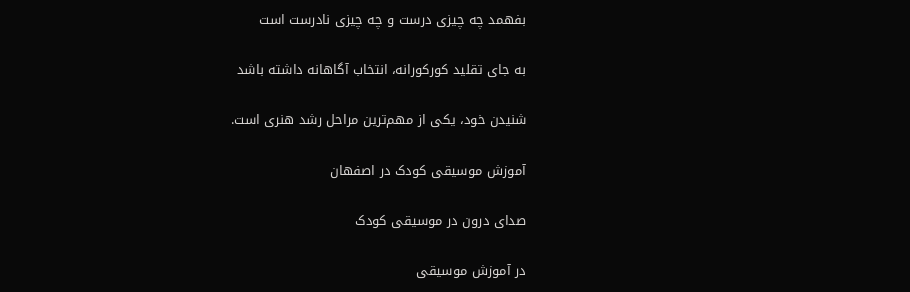بفهمد چه چیزی درست و چه چیزی نادرست است

به جای تقلید کورکورانه، انتخاب آگاهانه داشته باشد

شنیدن خود، یکی از مهم‌ترین مراحل رشد هنری است.

آموزش موسیقی کودک در اصفهان

صدای درون در موسیقی کودک

در آموزش موسیقی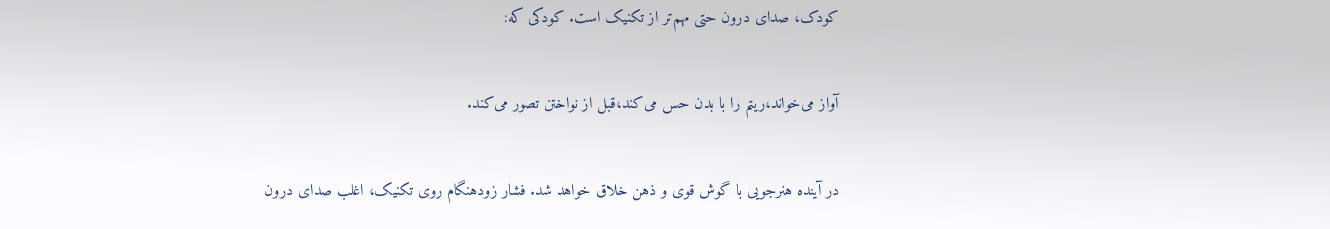کودک، صدای درون حتی مهم‌تر از تکنیک است. کودکی که:

آواز می‌خواند،ریتم را با بدن حس می‌کند،قبل از نواختن تصور می‌کند.

در آینده هنرجویی با گوش قوی و ذهن خلاق خواهد شد. فشار زودهنگام روی تکنیک، اغلب صدای درون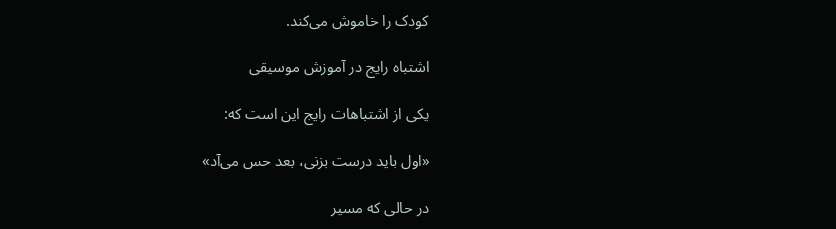کودک را خاموش می‌کند.

اشتباه رایج در آموزش موسیقی

یکی از اشتباهات رایج این است که:

«اول باید درست بزنی، بعد حس می‌آد»

در حالی که مسیر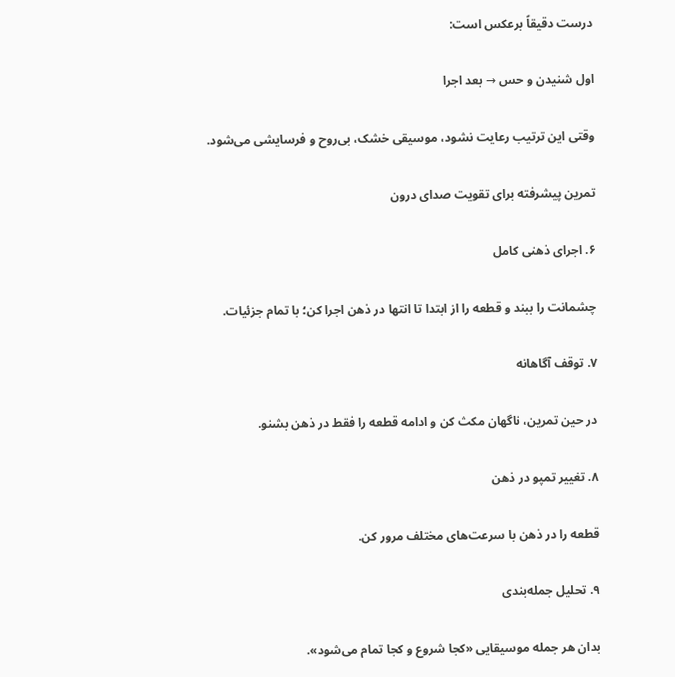درست دقیقاً برعکس است:

اول شنیدن و حس → بعد اجرا

وقتی این ترتیب رعایت نشود، موسیقی خشک، بی‌روح و فرسایشی می‌شود.

تمرین پیشرفته برای تقویت صدای درون

۶. اجرای ذهنی کامل

چشمانت را ببند و قطعه را از ابتدا تا انتها در ذهن اجرا کن؛ با تمام جزئیات.

۷. توقف آگاهانه

در حین تمرین، ناگهان مکث کن و ادامه قطعه را فقط در ذهن بشنو.

۸. تغییر تمپو در ذهن

قطعه را در ذهن با سرعت‌های مختلف مرور کن.

۹. تحلیل جمله‌بندی

بدان هر جمله موسیقایی «کجا شروع و کجا تمام می‌شود».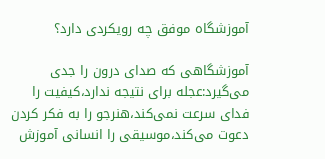آموزشگاه موفق چه رویکردی دارد؟

آموزشگاهی که صدای درون را جدی می‌گیرد:عجله برای نتیجه ندارد،کیفیت را فدای سرعت نمی‌کند،هنرجو را به فکر کردن دعوت می‌کند،موسیقی را انسانی آموزش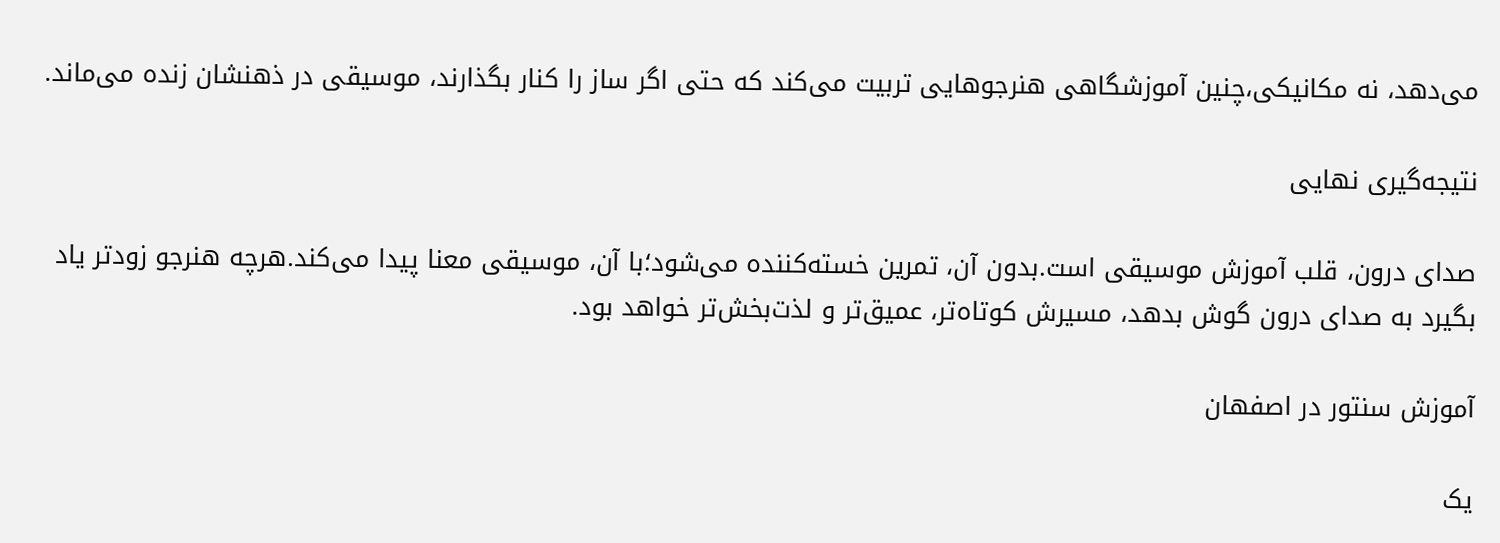می‌دهد، نه مکانیکی،چنین آموزشگاهی هنرجوهایی تربیت می‌کند که حتی اگر ساز را کنار بگذارند، موسیقی در ذهنشان زنده می‌ماند.

نتیجه‌گیری نهایی

صدای درون، قلب آموزش موسیقی است.بدون آن، تمرین خسته‌کننده می‌شود؛با آن، موسیقی معنا پیدا می‌کند.هرچه هنرجو زودتر یاد بگیرد به صدای درون گوش بدهد، مسیرش کوتاه‌تر، عمیق‌تر و لذت‌بخش‌تر خواهد بود.

آموزش سنتور در اصفهان

یک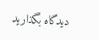دیدگاه بگذارید